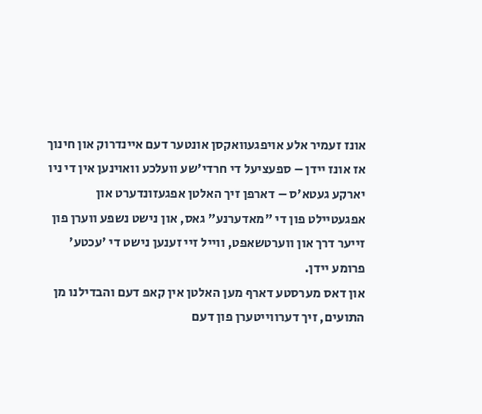אונז זעמיר אלע אויפגעוואקסן אונטער דעם איינדרוק און חינוך אז אונז יידן – ספעציעל די חרדי'שע וועלכע וואוינען אין די ניו יארקע געטא'ס – דארפן זיך האלטן אפגעזונדערט און אפגעטיילט פון די "מאדערנע" גאס, און נישט נשפע ווערן פון זייער דרך און ווערטשאפט, ווייל זיי זענען נישט די 'עכטע' פרומע יידן.
און דאס מערסטע דארף מען האלטן אין קאפ דעם והבדילנו מן התועים, זיך דערווייטערן פון דעם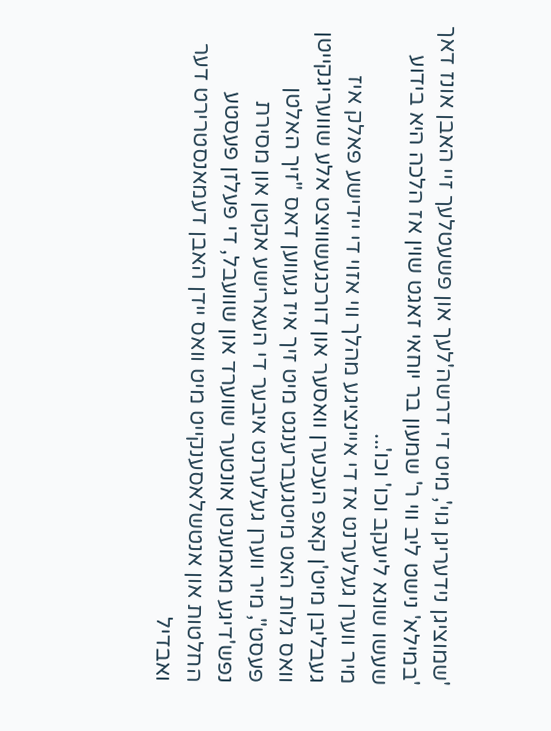'שמוציגן נידעריגן גוי', מיט די דרשה'לעך און פשעטלעך זיי האבן אונז דאך 'במילא' נישט ליב ווי ר' שמעון בר יוחאי זאגט שוין אז הלכה היא בידוע שעשו שונא ליעקב וכו' וכו'...
מיר ווערן געלערנט אז די איינציגע מהלך ווי אזוי די יידישע פאלק איז געבליבן מיט'ן קאפ העכערן וואסער און דורכגעשוויצט אלע שוועריגקייטן וואס גלות האט מיטגעברענגט מיט זיך איז געווען דאס "זיך האלטן פעסט", מיר ווערן געלערנט איבער די העארישע אקטן און מסירת נפש'דיגע מאמענטן אונטער שווערד און שוועבל, די פעלזן פעסטע החלטות און אנטשלאסענקייט מיט וואס יידן האבן דעמאנסטרירט דער ואבדיל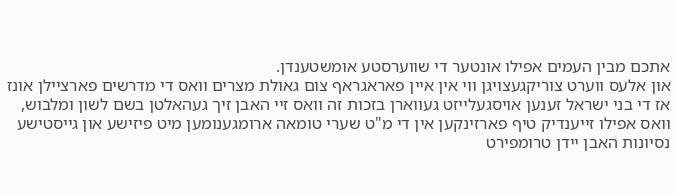אתכם מבין העמים אפילו אונטער די שווערסטע אומשטענדן.
און אלעס ווערט צוריקגעצויגן ווי אין איין פאראגראף צום גאולת מצרים וואס די מדרשים פארציילן אונז אז די בני ישראל זענען אויסגעלייזט געווארן בזכות זה וואס זיי האבן זיך געהאלטן בשם לשון ומלבוש, וואס אפילו זייענדיק טיף פארזינקען אין די מ"ט שערי טומאה ארומגענומען מיט פיזישע און גייסטישע נסיונות האבן יידן טרומפירט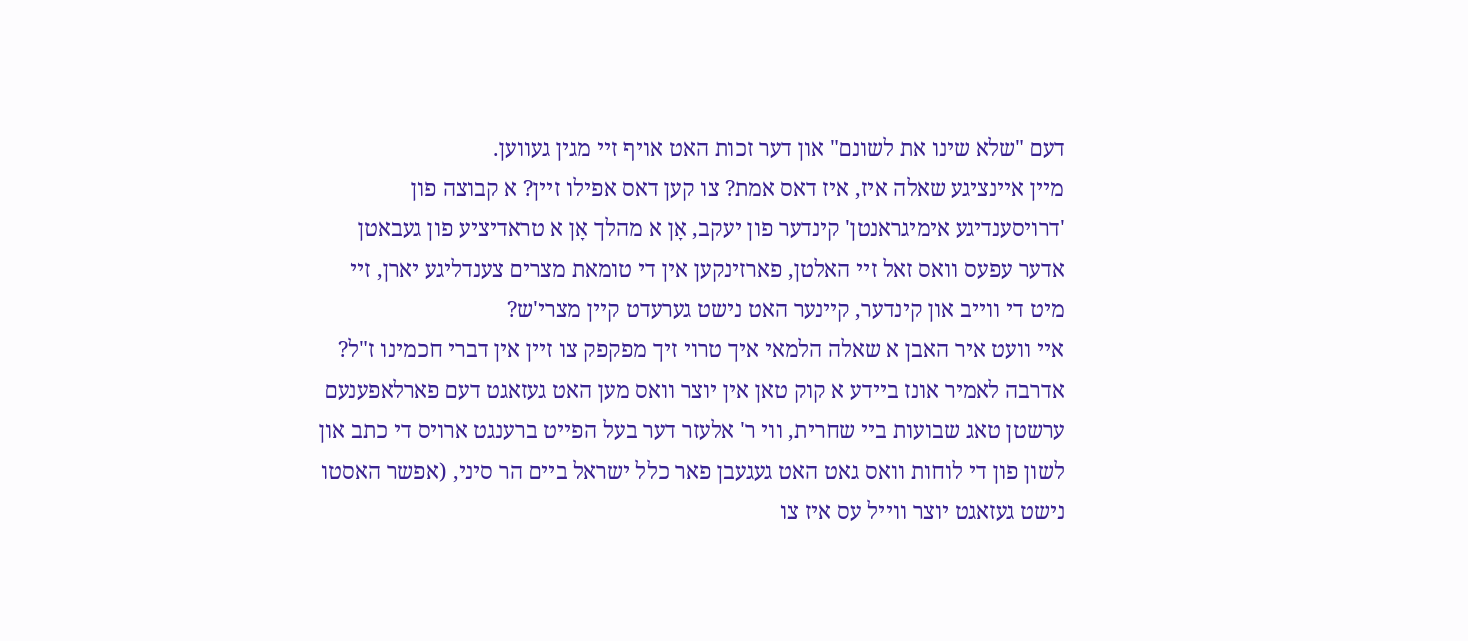דעם "שלא שינו את לשונם" און דער זכות האט אויף זיי מגין געווען.
מיין איינציגע שאלה איז, איז דאס אמת? צו קען דאס אפילו זיין? א קבוצה פון 'דרויסענדיגע אימיגראנטן' קינדער פון יעקב, אָן א מהלך אָן א טראדיציע פון געבאטן אדער עפעס וואס זאל זיי האלטן, פארזינקען אין די טומאת מצרים צענדליגע יארן, זיי מיט די ווייב און קינדער, קיינער האט נישט גערעדט קיין מצרי'ש?
איי וועט איר האבן א שאלה הלמאי איך טרוי זיך מפקפק צו זיין אין דברי חכמינו ז"ל? אדרבה לאמיר אונז ביידע א קוק טאן אין יוצר וואס מען האט געזאגט דעם פארלאפענעם ערשטן טאג שבועות ביי שחרית, ווי ר' אלעזר דער בעל הפייט ברענגט ארויס די כתב און לשון פון די לוחות וואס גאט האט געגעבן פאר כלל ישראל ביים הר סיני, (אפשר האסטו נישט געזאגט יוצר ווייל עס איז צו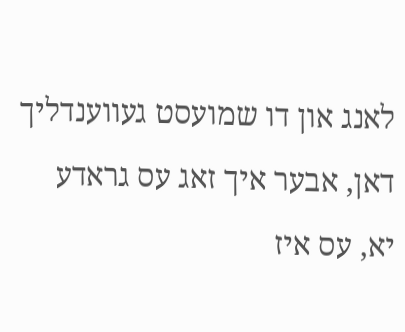לאנג און דו שמועסט געווענדליך דאן, אבער איך זאג עס גראדע יא, עס איז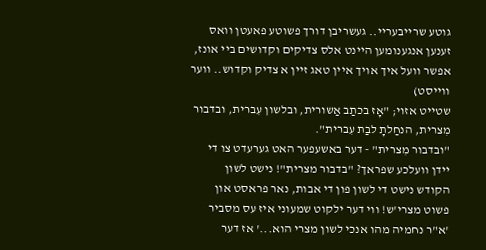גוטע שרייבעריי.. געשריבן דורך פשוטע פאעטן וואס זענען אנגענומען היינט אלס צדיקים וקדושים ביי אונז, אפשר וועל איך אויך איין טאג זיין א צדיק וקדוש.. ווער ווייסט)
שטייט אזוי; "אָז בכתַב אַשורית, ובלשון עִברית, ובדבור מִצרית, הנחַלתָ לבַת עִברית".
"ובדבור מִצרית" - דער באשעפער האט גערעדט צו די יידן וועלכע שפראך? "בדבור מצרית"! נישט לשון הקודש נישט די לשון פון די אבות, נאר פראסט און פשוט מצרי'ש! ווי דער ילקוט שמעוני איז עס מסביר 'א"ר נחמיה מהו אנכי לשון מצרי הוא...' אז דער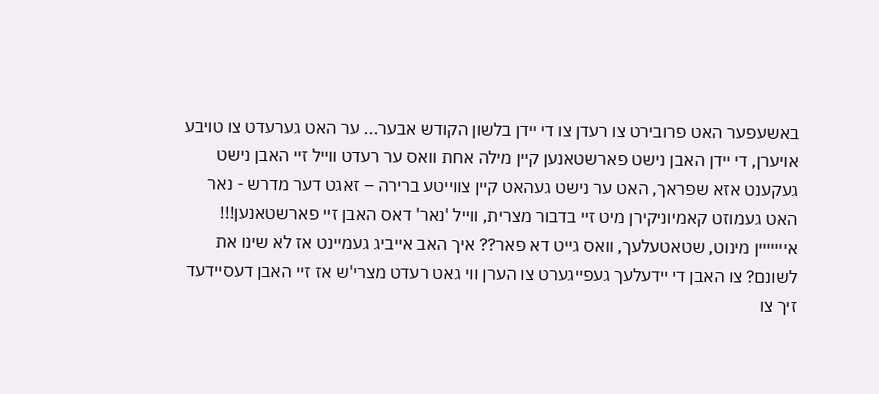באשעפער האט פרובירט צו רעדן צו די יידן בלשון הקודש אבער... ער האט גערעדט צו טויבע אויערן, די יידן האבן נישט פארשטאנען קיין מילה אחת וואס ער רעדט ווייל זיי האבן נישט געקענט אזא שפראך, האט ער נישט געהאט קיין צווייטע ברירה – זאגט דער מדרש - נאר האט געמוזט קאמיוניקירן מיט זיי בדבור מצרית, ווייל 'נאר' דאס האבן זיי פארשטאנען!!!
אייייייין מינוט, שטאטעלעך, וואס גייט דא פאר?? איך האב אייביג געמיינט אז לא שינו את לשונם? צו האבן די יידעלעך געפייגערט צו הערן ווי גאט רעדט מצרי'ש אז זיי האבן דעסיידעד זיך צו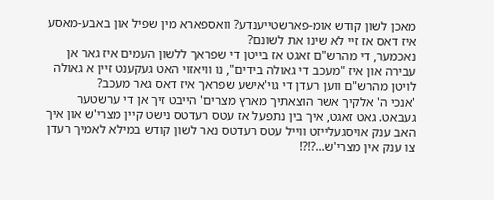מאכן לשון קודש אומ-פארשטייענדע? וואספארא מין שפיל און באבע-מאסע איז דאס אז זיי לא שינו את לשונם?
נאכמער, די מהרש"ם זאגט אז בייטן די שפראך ללשון העמים איז גאר אן עבירה און איז "מעכב די גאולה בידים", נו וויאזוי האט געקענט זיין א גאולה לויטן מהרש"ם ווען רעדן די גוי'אישע שפראך איז דאס גאר מעכב?
'אנכי ה' אלקיך אשר הוצאתיך מארץ מצרים' הייבט זיך אן די ערשטער געבאט. גאט זאגט, איך בין נתפעל אז עטס רעדטס נישט קיין מצרי'ש און איך האב ענק אויסגעלייזט ווייל עטס רעדטס נאר לשון קודש במילא לאמיך רעדן צו ענק אין מצרי'ש...?!?!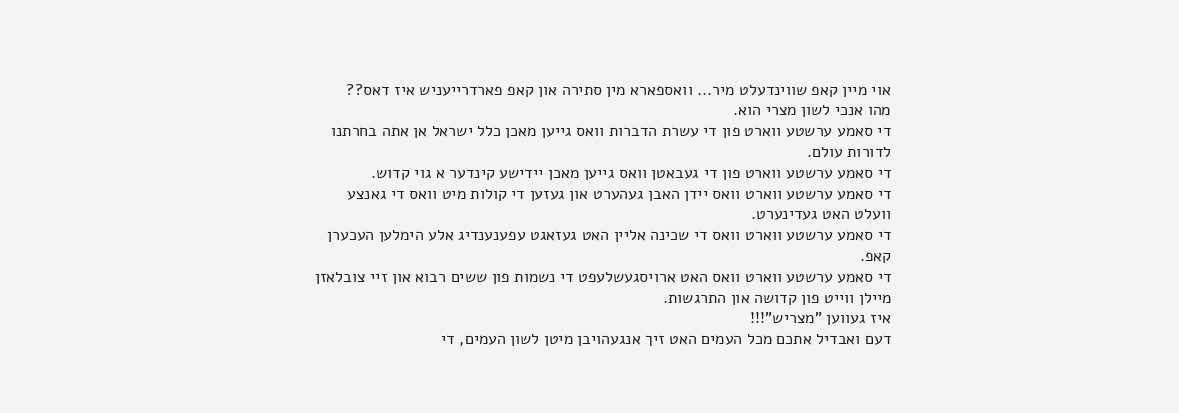אוי מיין קאפ שווינדעלט מיר... וואספארא מין סתירה און קאפ פארדרייעניש איז דאס??
מהו אנכי לשון מצרי הוא.
די סאמע ערשטע ווארט פון די עשרת הדברות וואס גייען מאכן כלל ישראל אן אתה בחרתנו לדורות עולם.
די סאמע ערשטע ווארט פון די געבאטן וואס גייען מאכן יידישע קינדער א גוי קדוש.
די סאמע ערשטע ווארט וואס יידן האבן געהערט און געזען די קולות מיט וואס די גאנצע וועלט האט געדינערט.
די סאמע ערשטע ווארט וואס די שכינה אליין האט געזאגט עפענענדיג אלע הימלען העכערן קאפ.
די סאמע ערשטע ווארט וואס האט ארויסגעשלעפט די נשמות פון ששים רבוא און זיי צובלאזן מיילן ווייט פון קדושה און התרגשות.
איז געווען "מצריש"!!!
דעם ואבדיל אתכם מכל העמים האט זיך אנגעהויבן מיטן לשון העמים, די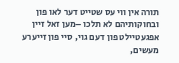תורה אין ווי עס שטייט דער לאו פון ובחוקותיהם לא תלכו –מען זאל זיין אפגעטיילט פון דעם גוי, סיי פון זייערע מעשים,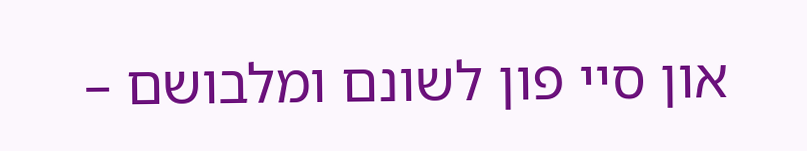און סיי פון לשונם ומלבושם –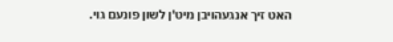האט זיך אנגעהויבן מיט'ן לשון פונעם גוי.